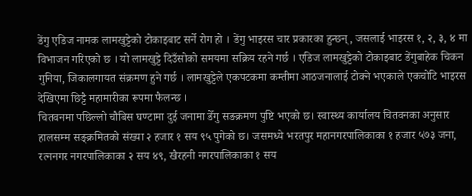डेंगु एडिज नामक लामखुट्टेको टोकाइबाट सर्ने रोग हो । डेंगु भाइरस चार प्रकारका हुन्छन्, जसलाई भाइरस १, २, ३, ४ मा विभाजन गरिएको छ । यो लामखुट्टे दिउँसोको समयमा सक्रिय रहने गर्छ । एडिज लामखुट्टेको टोकाइबाट डेंगुबाहेक चिकन गुनिया, जिकालगायत संक्रमण हुने गर्छ । लामखुट्टेले एकपटकमा कम्तीमा आठजनालाई टोक्ने भएकाले एकचोटि भाइरस देखिएमा छिट्टै महामारीका रूपमा फैलन्छ ।
चितवनमा पछिल्लो चौबिस घण्टामा दुई जनामा डेँगु सङक्रमण पुष्टि भएको छ। स्वास्थ्य कार्यालय चितवनका अनुसार हालसम्म सङ्क्रमितको संख्या २ हजार १ सय ९५ पुगेको छ। जसमध्ये भरतपुर महानगरपालिकाका १ हजार ५७३ जना, रत्ननगर नगरपालिकाका २ सय ४९, खैरहनी नगरपालिकाका १ सय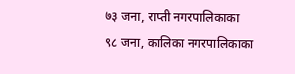७३ जना, राप्ती नगरपालिकाका ९८ जना, कालिका नगरपालिकाका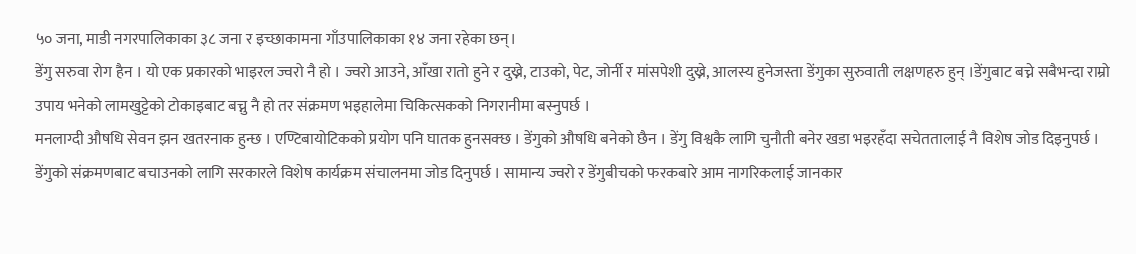५० जना, माडी नगरपालिकाका ३८ जना र इच्छाकामना गाँउपालिकाका १४ जना रहेका छन्।
डेंगु सरुवा रोग हैन । यो एक प्रकारको भाइरल ज्वरो नै हो । ज्वरो आउने, आँखा रातो हुने र दुख्ने, टाउको, पेट, जोर्नी र मांसपेशी दुख्ने, आलस्य हुनेजस्ता डेंगुका सुरुवाती लक्षणहरु हुन् ।डेंगुबाट बच्ने सबैभन्दा राम्रो उपाय भनेको लामखुट्टेको टोकाइबाट बच्नु नै हो तर संक्रमण भइहालेमा चिकित्सकको निगरानीमा बस्नुपर्छ ।
मनलाग्दी औषधि सेवन झन खतरनाक हुन्छ । एण्टिबायोटिकको प्रयोग पनि घातक हुनसक्छ । डेंगुको औषधि बनेको छैन । डेंगु विश्वकै लागि चुनौती बनेर खडा भइरहँदा सचेततालाई नै विशेष जोड दिइनुपर्छ । डेंगुको संक्रमणबाट बचाउनको लागि सरकारले विशेष कार्यक्रम संचालनमा जोड दिनुपर्छ । सामान्य ज्वरो र डेंगुबीचको फरकबारे आम नागरिकलाई जानकार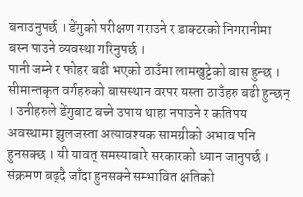बनाउनुपर्छ । डेंगुको परीक्षण गराउने र डाक्टरको निगरानीमा बस्न पाउने व्यवस्था गरिनुपर्छ ।
पानी जम्ने र फोहर बढी भएको ठाउँमा लामखुट्टेको बास हुन्छ । सीमान्तकृत वर्गहरुको बासस्थान वरपर यस्ता ठाउँहरु बढी हुन्छन् । उनीहरुले डेंगुबाट बच्ने उपाय थाहा नपाउने र कतिपय अवस्थामा झुलजस्ता अत्यावश्यक सामग्रीको अभाव पनि हुनसक्छ । यी यावत् समस्याबारे सरकारको ध्यान जानुपर्छ । संक्रमण बढ्दै जाँदा हुनसक्ने सम्भावित क्षतिको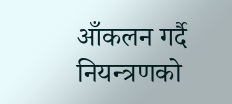आँकलन गर्दै नियन्त्रणको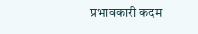प्रभावकारी कदम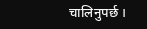चालिनुपर्छ ।